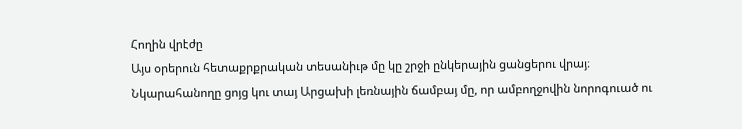Հողին վրէժը
Այս օրերուն հետաքրքրական տեսանիւթ մը կը շրջի ընկերային ցանցերու վրայ։ Նկարահանողը ցոյց կու տայ Արցախի լեռնային ճամբայ մը, որ ամբողջովին նորոգուած ու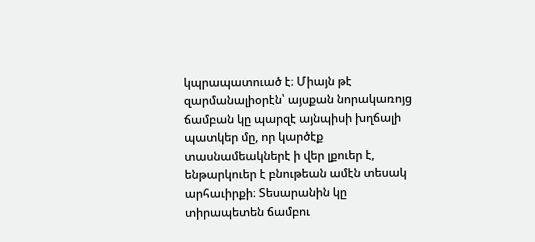կպրապատուած է։ Միայն թէ զարմանալիօրէն՝ այսքան նորակառոյց ճամբան կը պարզէ այնպիսի խղճալի պատկեր մը, որ կարծէք տասնամեակներէ ի վեր լքուեր է, ենթարկուեր է բնութեան ամէն տեսակ արհաւիրքի։ Տեսարանին կը տիրապետեն ճամբու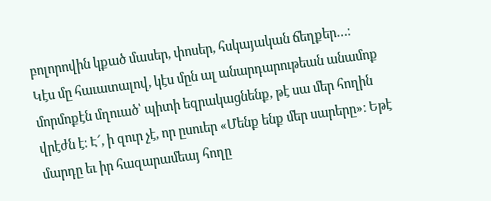բոլորովին կքած մասեր, փոսեր, հսկայական ճեղքեր…։
Կէս մը հաւատալով, կէս մըն ալ անարդարութեան անամոք մորմոքէն մղուած՝ պիտի եզրակացնենք, թէ սա մեր հողին վրէժն է։ Է՜, ի զուր չէ, որ ըսուեր «Մենք ենք մեր սարերը»։ Եթէ մարդը եւ իր հազարամեայ հողը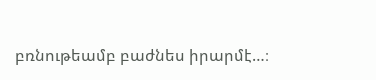բռնութեամբ բաժնես իրարմէ…։